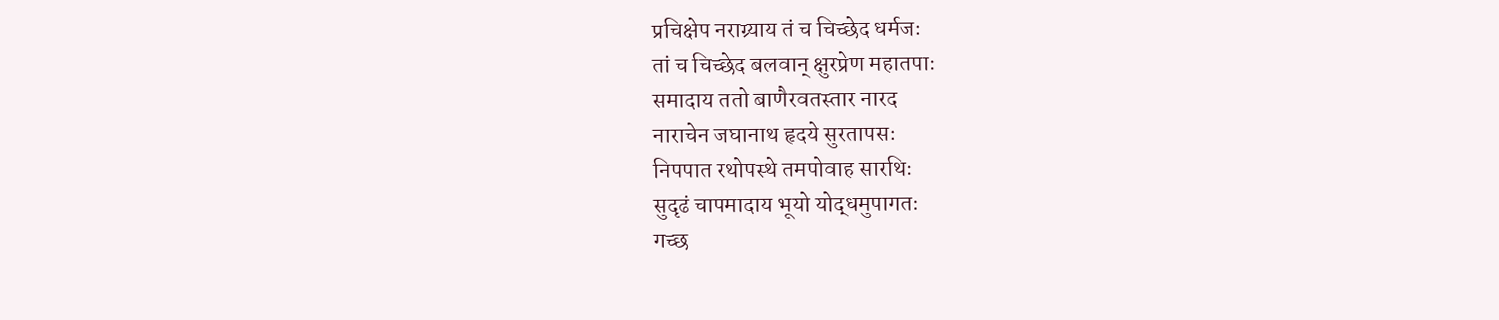प्रचिक्षेप नराग्र्याय तं च चिच्छेद धर्मजः
तां च चिच्छेद बलवान् क्षुरप्रेण महातपाः
समादाय ततो बाणैरवतस्तार नारद
नाराचेन जघानाथ हृदये सुरतापसः
निपपात रथोपस्थे तमपोवाह सारथिः
सुदृढं चापमादाय भूयो योद्धमुपागतः
गच्छ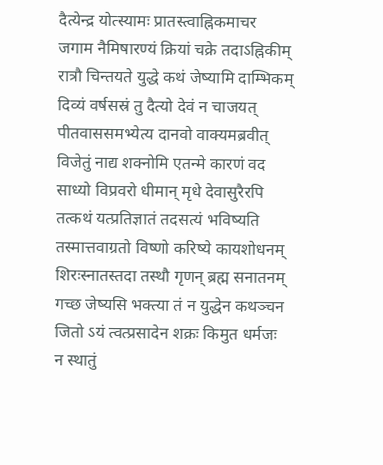दैत्येन्द्र योत्स्यामः प्रातस्त्वाह्निकमाचर
जगाम नैमिषारण्यं क्रियां चक्रे तदाऽह्निकीम्
रात्रौ चिन्तयते युद्धे कथं जेष्यामि दाम्भिकम्
दिव्यं वर्षसस्रं तु दैत्यो देवं न चाजयत्
पीतवाससमभ्येत्य दानवो वाक्यमब्रवीत्
विजेतुं नाद्य शक्नोमि एतन्मे कारणं वद
साध्यो विप्रवरो धीमान् मृधे देवासुरैरपि
तत्कथं यत्प्रतिज्ञातं तदसत्यं भविष्यति
तस्मात्तवाग्रतो विष्णो करिष्ये कायशोधनम्
शिरःस्नातस्तदा तस्थौ गृणन् ब्रह्म सनातनम्
गच्छ जेष्यसि भक्त्या तं न युद्धेन कथञ्चन
जितो ऽयं त्वत्प्रसादेन शक्रः किमुत धर्मजः
न स्थातुं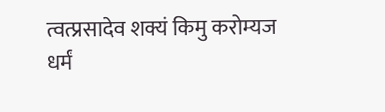त्वत्प्रसादेव शक्यं किमु करोम्यज
धर्मं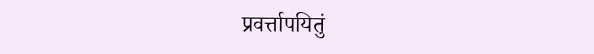प्रवर्त्तापयितुं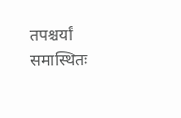तपश्चर्यां समास्थितः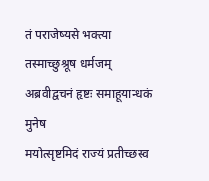तं पराजेष्यसे भक्त्या तस्माच्छुश्रूष धर्मजम्
अब्रवीद्वचनं हृष्टः समाहूयान्धकं मुनेष
मयोत्सृष्टमिदं राज्यं प्रतीच्छस्व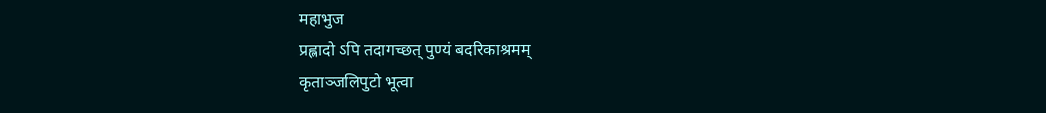महाभुज
प्रह्लादो ऽपि तदागच्छत् पुण्यं बदरिकाश्रमम्
कृताञ्जलिपुटो भूत्वा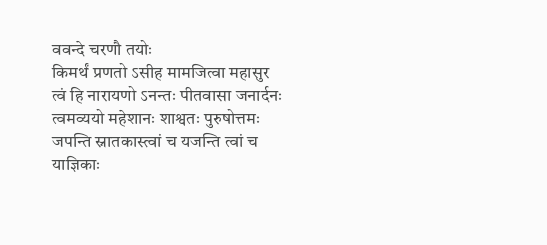ववन्दे चरणौ तयोः
किमर्थं प्रणतो ऽसीह मामजित्वा महासुर
त्वं हि नारायणो ऽनन्तः पीतवासा जनार्दनः
त्वमव्ययो महेशानः शाश्वतः पुरुषोत्तमः
जपन्ति स्नातकास्त्वां च यजन्ति त्वां च याज्ञिकाः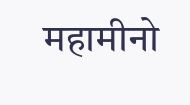महामीनो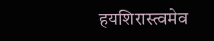हयशिरास्त्वमेव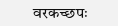वरकच्छपः